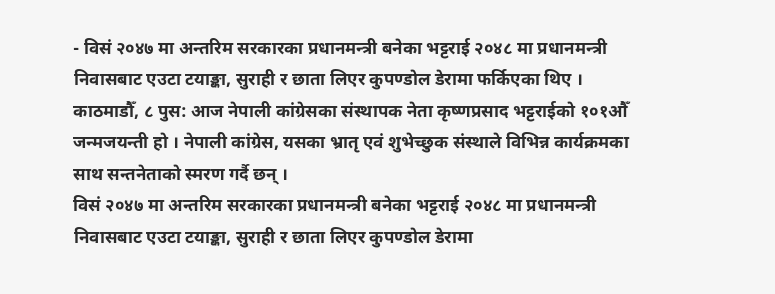- विसं २०४७ मा अन्तरिम सरकारका प्रधानमन्त्री बनेका भट्टराई २०४८ मा प्रधानमन्त्री निवासबाट एउटा टयाङ्का, सुराही र छाता लिएर कुपण्डोल डेरामा फर्किएका थिए ।
काठमाडौँ, ८ पुस: आज नेपाली कांग्रेसका संस्थापक नेता कृष्णप्रसाद भट्टराईको १०१औँ जन्मजयन्ती हो । नेपाली कांग्रेस, यसका भ्रातृ एवं शुभेच्छुक संस्थाले विभिन्न कार्यक्रमका साथ सन्तनेताको स्मरण गर्दै छन् ।
विसं २०४७ मा अन्तरिम सरकारका प्रधानमन्त्री बनेका भट्टराई २०४८ मा प्रधानमन्त्री निवासबाट एउटा टयाङ्का, सुराही र छाता लिएर कुपण्डोल डेरामा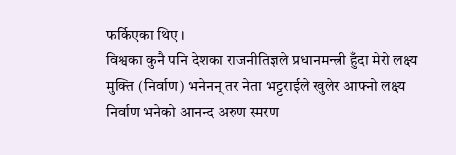फर्किएका थिए ।
विश्वका कुनै पनि देशका राजनीतिज्ञले प्रधानमन्त्री हुँदा मेरो लक्ष्य मुक्ति (निर्वाण) भनेनन् तर नेता भट्टराईले खुलेर आफ्नो लक्ष्य निर्वाण भनेको आनन्द अरुण स्मरण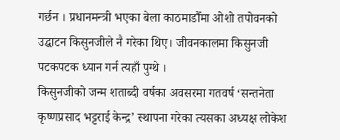गर्छन । प्रधानमन्त्री भएका बेला काठमाडौँमा ओशो तपोवनको उद्घाटन किसुनजीले नै गरेका थिए। जीवनकालमा किसुनजी पटकपटक ध्यान गर्न त्यहाँ पुग्थे ।
किसुनजीको जन्म शताब्दी वर्षका अवसरमा गतवर्ष ‘सन्तनेता कृष्णप्रसाद भट्टराई केन्द्र’ स्थापना गरेका त्यसका अध्यक्ष लोकेश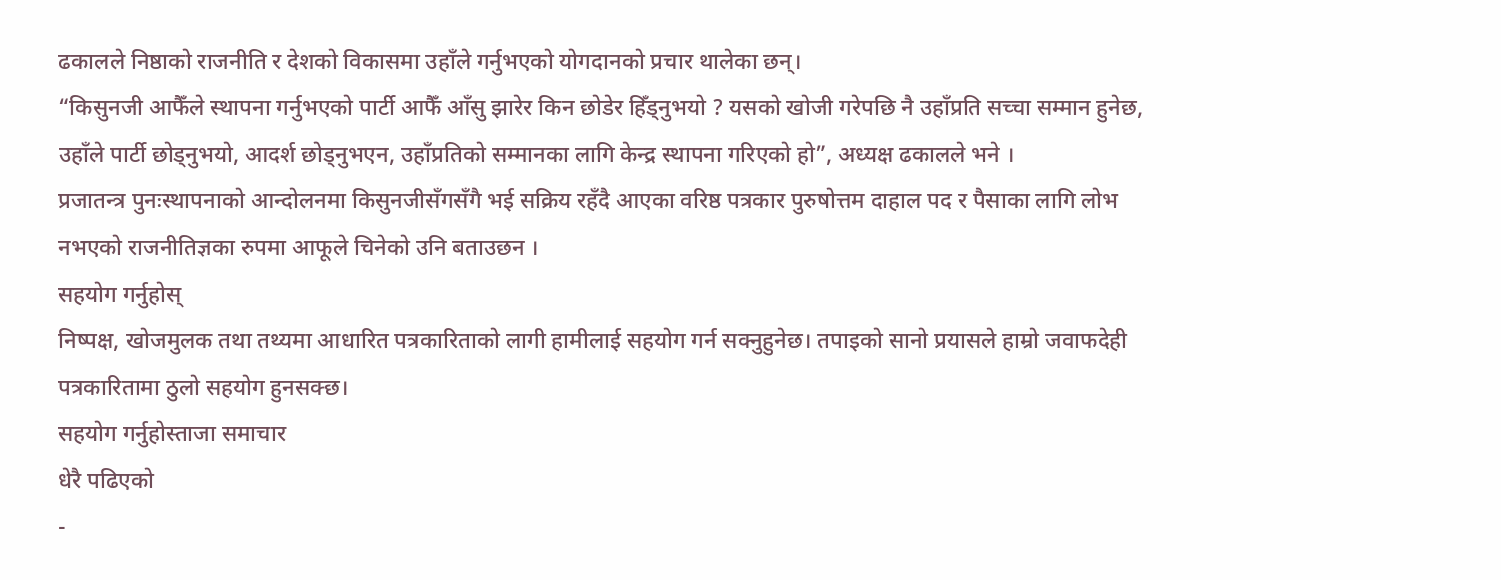ढकालले निष्ठाको राजनीति र देशको विकासमा उहाँले गर्नुभएको योगदानको प्रचार थालेका छन्।
“किसुनजी आफैँले स्थापना गर्नुभएको पार्टी आफैँ आँसु झारेर किन छोडेर हिँड्नुभयो ? यसको खोजी गरेपछि नै उहाँप्रति सच्चा सम्मान हुनेछ, उहाँले पार्टी छोड्नुभयो, आदर्श छोड्नुभएन, उहाँप्रतिको सम्मानका लागि केन्द्र स्थापना गरिएको हो”, अध्यक्ष ढकालले भने ।
प्रजातन्त्र पुनःस्थापनाको आन्दोलनमा किसुनजीसँगसँगै भई सक्रिय रहँदै आएका वरिष्ठ पत्रकार पुरुषोत्तम दाहाल पद र पैसाका लागि लोभ नभएको राजनीतिज्ञका रुपमा आफूले चिनेको उनि बताउछन ।
सहयोग गर्नुहोस्
निष्पक्ष, खोजमुलक तथा तथ्यमा आधारित पत्रकारिताको लागी हामीलाई सहयोग गर्न सक्नुहुनेछ। तपाइको सानो प्रयासले हाम्रो जवाफदेही पत्रकारितामा ठुलो सहयोग हुनसक्छ।
सहयोग गर्नुहोस्ताजा समाचार
धेरै पढिएको
-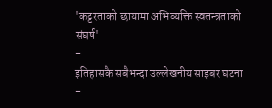'कट्टरताको छायामा अभिव्यक्ति स्वतन्त्रताको संघर्ष'
-
इतिहासकै सबैभन्दा उल्लेखनीय साइबर घटना
-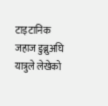टाइटानिक जहाज डुब्नुअघि यात्रुले लेखेको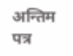अन्तिम पत्र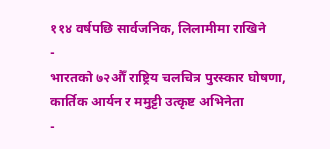११४ वर्षपछि सार्वजनिक, लिलामीमा राखिने
-
भारतको ७२औँ राष्ट्रिय चलचित्र पुरस्कार घोषणा, कार्तिक आर्यन र ममुट्टी उत्कृष्ट अभिनेता
-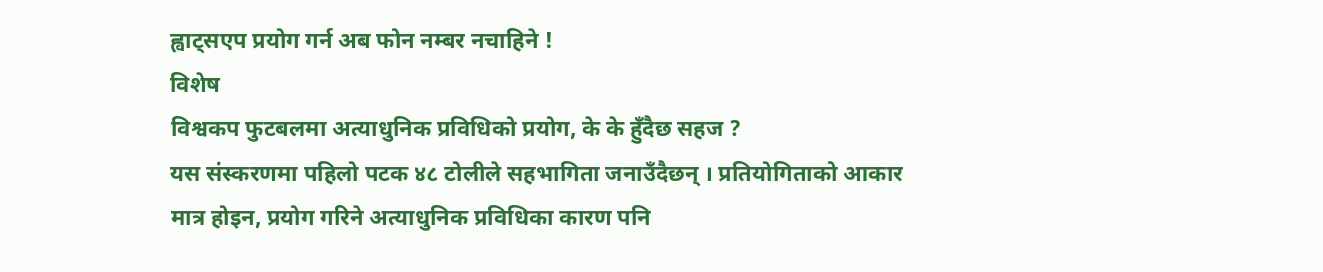ह्वाट्सएप प्रयोग गर्न अब फोन नम्बर नचाहिने !
विशेष
विश्वकप फुटबलमा अत्याधुनिक प्रविधिको प्रयोग, के के हुँदैछ सहज ?
यस संस्करणमा पहिलो पटक ४८ टोलीले सहभागिता जनाउँदैछन् । प्रतियोगिताको आकार मात्र होइन, प्रयोग गरिने अत्याधुनिक प्रविधिका कारण पनि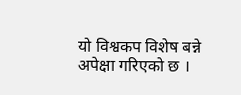यो विश्वकप विशेष बन्ने अपेक्षा गरिएको छ ।